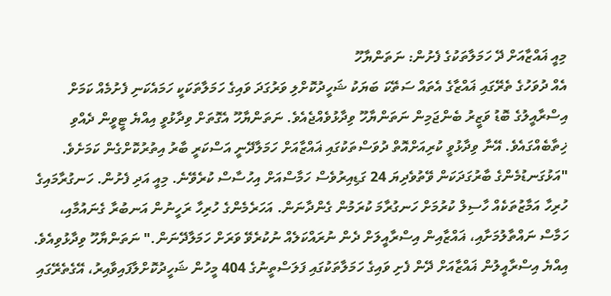މިއީ ޣައްޒާއަށް ދޭ ހަމަލާތަކުގެ ފެށުން: ނަތަންޔާހޫ
އެއް ދުވަހުގެ ތެރޭގައި ޣައްޒާގެ އެތައް ސަތޭކަ ބަޔަކު ޝަހީދުކޮށްލި ވަރުގަދަ ވައިގެ ހަމަލާތަކަކީ ހަމައެކަނި ފެށުމެއް ކަމަށް އިސްރާއީލުގެ ބޮޑު ވަޒީރު ބެންޖަމިން ނަތަންޔާހޫ ވިދާޅުވެއްޖެއެވެ. ނަތަންޔާހޫ އެގޮތަށް ވިދާޅުވީ އިއްޔެ ޓީވީން ދެއްވި ޚިތާބެއްގައެވެ. އޭނާ ވިދާޅުވީ ކުރިއަށްއޮތް ދުވަސްތަކުގައި ޣައްޒާއަށް ހަމަލާދޭނީ އަސްކަރީ ބާރު އިތުރުކޮށްގެން ކަމަށެވެ. "އަޅުގަނޑުމެންގެ ބާރުގަދަކަން ވޭތުވެދިޔަ 24 ގަޑިއިރުވެސް ހަމާސްއަށް އިހުސާސް ކުރެވޭނެ. މިއީ އަދި ފެށުން. ހަނގުރާމައިގެ ހުރިހާ އަމާޒުތަކެއް ހާސިލް ކުރުމަށް ހަނގުރާމަ ކުރަމުން ގެންދާނަން. އަހަރެމެންގެ ހުރިހާ ރަހީނުން އަނބުރާ ގެނައުމާއި، ހަމާސް ނައްތާލުމަށާއި، ޣައްޒާއިން އިސްރާއީލަށް ދެން ނުރައްކަލެއް ނުކުރެވޭ ވަރަށް ހަމަލާދޭނަން." ނަތަންޔާހޫ ވިދާޅުވިއެވެ. އިއްޔެ އިސްރާއީލުން ޣައްޒާއަށް ދޭން ފެށި ވައިގެ ހަމަލާތަކުގައި ފަލަސްތީނުގެ 404 މީހުން ޝަހީދުކޮށްލާފައިވާއިރު، އޭގެތެރޭގައި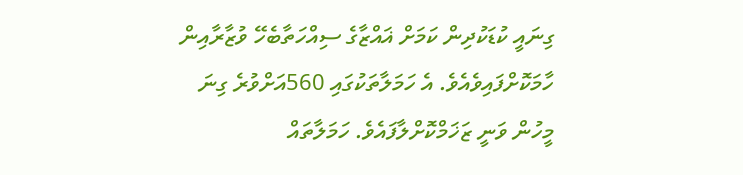ގިނައީ ކުޑަކުދިން ކަމަށް ޣައްޒާގެ ސިއްހަތާބެހޭ ވުޒާރާއިން ހާމަކޮށްފައިވެއެވެ. އެ ހަމަލާތަކުގައި 560އަށްވުރެ ގިނަ މީހުން ވަނީ ޒަޚަމްކޮށްލާފައެވެ. ހަމަލާތައް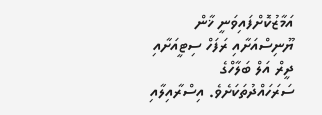އަމާޒުކޮށްފައިވަނީ ޚާން ޔޫނިސްއަށާއި ރަފަހް ސިޓީއަށާއި ދީރް އަލް ބަލާހްގެ ސަރަހައްދުތަކަށެވެ. އިސްރާއިލާއި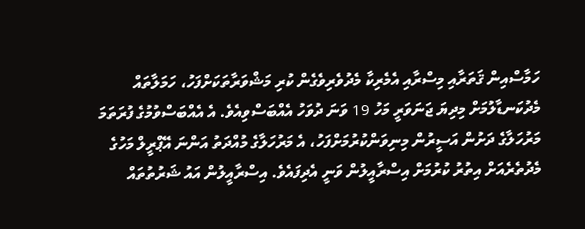ހަމާސްއިން ޤަތަރާއި މިސްރާއި އެމެރިކާ މެދުވެރިވެގެން ކުރި މަޝްވަރާތަކަށްފަހު، ހަމަލާތައް މެދުކަނޑާލުމަށް މިދިޔަ ޖަނަވަރީ މަހު 19 ވަނަ ދުވަހު އެއްބަސްވިއެވެ. އެ އެއްބަސްވުމުގެ ފުރަތަމަ މަރުހަލާގެ ދަށުން އަސީރުން މިނިވަންކުރުމަށްފަހު، އެ މަރުހަލާގެ މުއްދަތު އަންނަ އޭޕްރީލް މަހުގެ މެދުތެރެއަށް އިތުރު ކުރުމަށް އިސްރާއީލުން ވަނީ އެދިފައެވެ. އިސްރާއީލުން އައު ޝަރުތުތައް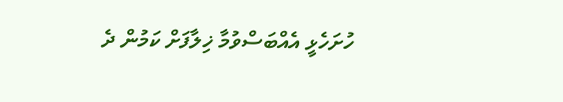ހުށަހެޅީ އެއްބަސްވުމާ ޚިލާފަށް ކަމުން ދެ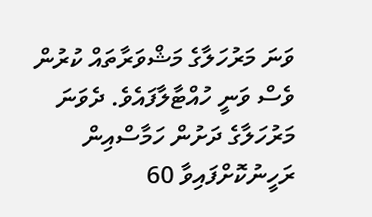ވަނަ މަރުހަލާގެ މަޝްވަރާތައް ކުރުން ވެސް ވަނީ ހުއްޓާލާފައެވެ. ދެވަނަ މަރުހަލާގެ ދަށުން ހަމާސްއިން ރަހީނުކޮށްފައިވާ 60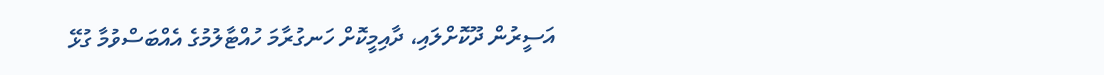އަސީރުން ދޫކޮށްލައި، ދާއިމީކޮށް ހަނގުރާމަ ހުއްޓާލުމުގެ އެއްބަސްވުމާ ގުޅޭ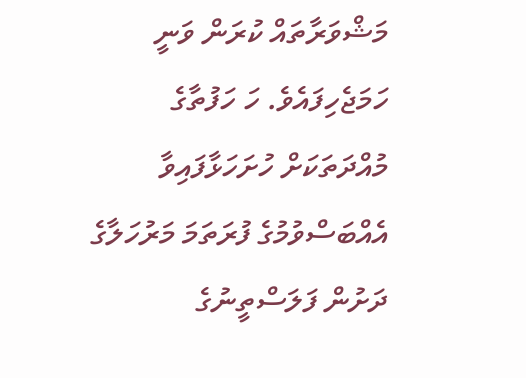މަޝްވަރާތައް ކުރަން ވަނީ ހަމަޖެހިފައެވެ. ހަ ހަފުތާގެ މުއްދަތަކަށް ހުށަހަޅާފައިވާ އެއްބަސްވުމުގެ ފުރަތަމަ މަރުހަލާގެ ދަށުން ފަލަސްތީނުގެ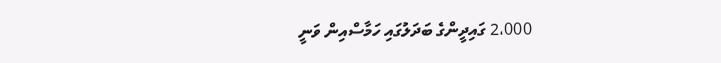2،000 ގައިދީންގެ ބަދަލުގައި ހަމާސްއިން ވަނީ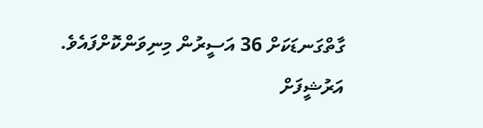ގާތްގަނޑަކަށް 36 އަސީރުން މިނިވަންކޮށްފައެވެ.
އަރުޝީފަށް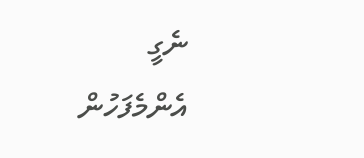ނެގީ
އެންމެފަހުން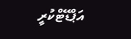އަޕްޑޭޓްކުރީ